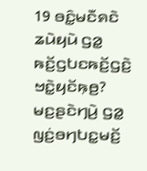19 ꤋꤢꤨ꤭ꤗꤢꤪꤎꤢꤧ ꤘꤣꤧꤟꤣꤧ ꤞꤤ꤭ ꤒꤢꤩ꤬ꤞꤝꤢꤒꤢꤩ꤬ꤞꤢꤧ꤬ ꤠꤢꤧ꤭ꤟꤢꤩꤒ꤫ꤥ꤬? ꤗꤢ꤬ꤔꤢꤧꤚꤣꤧ꤬ ꤞꤤ꤭ ꤜꤢꤦ꤬ꤋꤚꤝꤢ꤭ꤗꤢꤩ꤬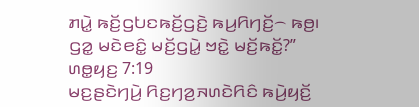ꤊꤣꤧ꤭ ꤒꤢꤩ꤬ꤞꤝꤢꤒꤢꤩ꤬ꤞꤢꤧ꤬ ꤒꤣ꤬ꤖꤚꤢꤩ꤬꤮ ꤒꤥ꤬꤯ ꤞꤤ꤭ ꤗꤢꤧꤕꤢꤨ꤭ ꤗꤢꤩ꤬ꤞꤣꤧ꤭ ꤠꤢꤧ꤭ ꤗꤢꤩ꤬ꤒꤢꤩ꤭?”
ꤛꤥ꤭ꤟꤢ꤬ 7:19
ꤗꤢ꤬ꤔꤢꤧꤚꤣꤧ꤬ ꤖꤢ꤬ꤚꤤ꤬ꤏꤛꤢꤧꤖꤢꤨ ꤒꤣꤧ꤬ꤟꤢꤩ꤬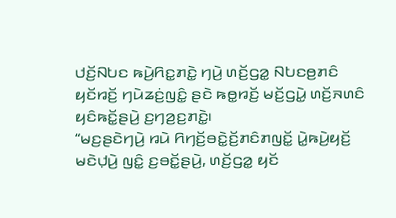ꤓꤢꤩ꤬ꤡꤝꤢ ꤒꤣꤧ꤬ꤖꤢ꤭ꤊꤢꤧ꤭ ꤚꤣꤧ꤬ ꤛꤢꤩ꤬ꤞꤤ꤭ ꤡꤝꤢꤥ꤬ꤊꤢꤨ ꤟꤢꤩꤙꤢꤩ꤬ ꤚꤣꤧꤘꤢꤦ꤬ꤜꤢꤨ꤭ ꤔꤢꤧ ꤒꤥ꤭ꤙꤢꤩ꤬ ꤗꤢꤩ꤬ꤞꤣꤧ꤭ ꤛꤢꤩ꤬ꤏꤛꤢꤨ ꤟꤢꤨꤒꤢꤩ꤭ꤔꤣꤧ꤬ ꤢ꤬ꤚꤤ꤬ꤢ꤬ꤊꤢꤧ꤭꤯
“ꤗꤢ꤬ꤔꤢꤧꤚꤣꤧ꤬ ꤙꤣꤧ ꤖꤚꤢꤩ꤬ꤋꤢꤧ꤭ꤢꤩ꤬ꤊꤢꤨꤊꤜꤢꤩ꤭ ꤣꤧ꤭ꤒꤣꤧ꤬ꤟꤢꤩ꤬ ꤗꤢꤧꤓ꤫ꤣꤧ꤬ ꤜꤢꤨ꤭ ꤢ꤬ꤋꤢꤩ꤭ꤔꤣꤧ꤬, ꤛꤢꤩ꤬ꤞꤤ꤭ ꤟꤢꤩ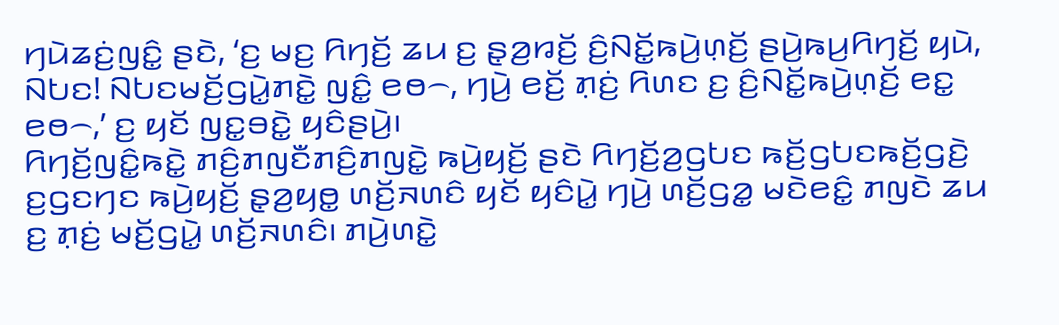ꤚꤣꤧꤘꤢꤦ꤬ꤜꤢꤨ꤭ ꤔꤢꤧ, ‘ꤢ꤬ ꤗꤢ꤬ ꤖꤚꤢꤩ꤬ ꤘꤣ ꤢ꤬ ꤔ꤫ꤤ꤬ꤙꤢꤩ꤬ ꤢꤨ꤬ꤡꤢꤩ꤭ꤒꤣꤧ꤬ꤛ꤫ꤢꤩ꤬ ꤔꤣꤧ꤬ꤒꤣ꤬ꤖꤚꤢꤩ꤬ ꤟꤣꤧ, ꤡꤝꤢ! ꤡꤝꤢꤗꤢꤩ꤬ꤞꤣꤧ꤭ꤊꤢꤧ꤭ ꤜꤢꤨ꤭ ꤕꤥ꤮, ꤚꤣꤧ꤬ ꤕꤢꤩ꤬ ꤊ꤫ꤢꤦ꤬ ꤖꤛꤢ ꤢ꤬ ꤢꤨ꤬ꤡꤢꤩ꤭ꤒꤣꤧ꤬ꤛ꤫ꤢꤩ꤬ ꤕꤢ꤭ ꤕꤥ꤮,’ ꤢ꤬ ꤟꤢꤩ ꤜꤢ꤭ꤋꤢꤧ꤭ ꤟꤢꤨꤔꤣꤧ꤬꤯
ꤖꤚꤢꤩ꤬ꤜꤢꤨ꤭ꤒꤢꤧ꤭ ꤊꤢꤨ꤬ꤊꤜꤢꤪꤊꤢꤨ꤬ꤊꤜꤢꤧ꤭ ꤒꤣꤧ꤬ꤟꤢꤩ꤬ ꤔꤢꤧ ꤖꤚꤢꤩ꤬ꤤ꤬ꤞꤝꤢ ꤒꤢꤩ꤬ꤞꤝꤢꤒꤢꤩ꤬ꤞꤢꤧ꤬ ꤢ꤬ꤞꤢꤚꤢ ꤒꤣꤧ꤬ꤟꤢꤩ꤬ ꤔ꤫ꤤ꤬ꤟꤥ꤭ ꤛꤢꤩ꤬ꤏꤛꤢꤨ ꤟꤢꤩ ꤟꤢꤨꤣꤧ꤭ ꤚꤣꤧ꤬ ꤛꤢꤩ꤬ꤞꤤ꤭ ꤗꤢꤧꤕꤢꤨ꤭ ꤊꤜꤢꤧ ꤘꤣ ꤢ꤬ ꤊ꤫ꤢꤦ꤬ ꤗꤢꤩ꤬ꤞꤣꤧ꤭ ꤛꤢꤩ꤬ꤏꤛꤢꤨ꤯ ꤊꤣꤧ꤬ꤛꤢꤧ꤭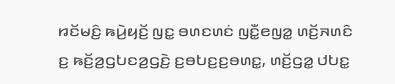ꤙꤢꤩꤗꤢꤨ꤬ ꤒꤣꤧ꤬ꤟꤢꤩ꤬ ꤜꤢ꤭ ꤋꤛꤢꤛꤢꤦ ꤜꤢꤪ꤭ꤕꤜꤤ꤭ ꤛꤢꤩ꤬ꤏꤛꤢꤨ ꤢ꤬ ꤒꤢꤩ꤬ꤤ꤬ꤞꤝꤢꤤ꤬ꤞꤢꤧ꤬ ꤢ꤬ꤋꤝꤢ꤬ꤢ꤬ꤋꤛꤢ꤭, ꤛꤢꤩ꤬ꤞꤤ꤭ ꤓꤝꤢ꤭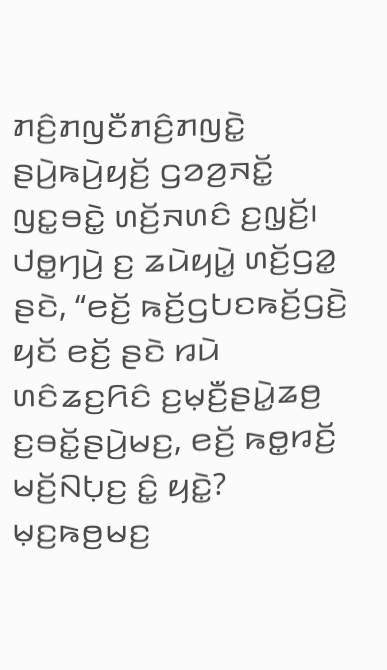ꤊꤢꤨ꤬ꤊꤜꤢꤪꤊꤢꤨ꤬ꤊꤜꤢꤧ꤭ ꤔꤣꤧ꤬ꤒꤣꤧ꤬ꤟꤢꤩ꤬ ꤞꤤꤤ꤬ꤏꤢꤩ꤭ ꤜꤢ꤭ꤋꤢꤧ꤭ ꤛꤢꤩ꤬ꤏꤛꤢꤨ ꤢ꤬ꤜ꤫ꤢꤩ꤬꤯
ꤓꤥ꤭ꤚꤣꤧ꤬ ꤢ꤬ ꤘꤣꤧꤟꤣꤧ꤭ ꤛꤢꤩ꤬ꤞꤤ꤭ ꤔꤢꤧ, “ꤕꤢꤩ꤬ ꤒꤢꤩ꤬ꤞꤝꤢꤒꤢꤩ꤬ꤞꤢꤧ꤬ ꤟꤢꤩ ꤕꤢꤩ꤬ ꤔꤢꤧ ꤙꤣꤧ ꤛꤢꤨꤘꤢ꤬ꤖꤢꤨ ꤢ꤬ꤗ꤫ꤢꤪ꤬ꤔꤣꤧ꤭ꤘꤥ꤬ ꤢ꤬ꤋꤢꤩ꤭ꤔꤣꤧ꤬ꤗꤢ꤬, ꤕꤢꤩ꤬ ꤒꤥ꤭ꤙꤢꤩ꤬ ꤗꤢꤩ꤬ꤡꤝ꤫ꤢ꤬ ꤢꤨ꤭ ꤟꤢꤧ꤭? ꤗ꤫ꤢ꤬ꤒꤥ꤬ꤗꤢ꤬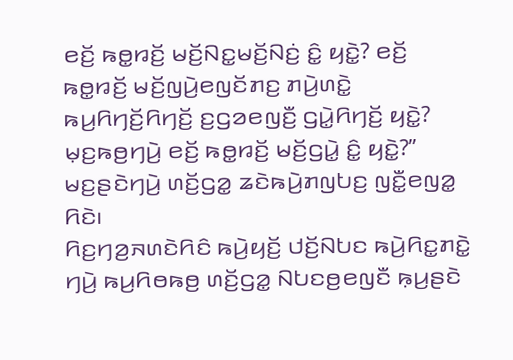ꤕꤢꤩ꤬ ꤒꤥ꤭ꤙꤢꤩ꤬ ꤗꤢꤩ꤬ꤡꤢ꤭ꤗꤢꤩ꤬ꤡꤢꤦ꤬ ꤢꤨ꤭ ꤟꤢꤧ꤭? ꤕꤢꤩ꤬ ꤒꤥ꤭ꤙꤢꤩ꤬ ꤗꤢꤩ꤬ꤜꤣꤧ꤬ꤕꤜꤢꤩꤊꤢ꤬ ꤊꤣꤧ꤬ꤛꤢꤧ꤭ ꤒꤣ꤬ꤖꤚꤢꤩ꤬ꤖꤚꤢꤩ꤬ ꤢ꤬ꤞꤤꤕꤜꤢꤪ꤬ ꤞꤣꤧ꤭ꤖꤚꤢꤩ꤬ ꤟꤢꤧ꤭? ꤗ꤫ꤢ꤬ꤒꤥ꤬ꤚꤣꤧ꤬ ꤕꤢꤩ꤬ ꤒꤥ꤭ꤙꤢꤩ꤬ ꤗꤢꤩ꤬ꤞꤣꤧ꤭ ꤢꤨ꤭ ꤟꤢꤧ꤭?” ꤗꤢ꤬ꤔꤢꤧꤚꤣꤧ꤬ ꤛꤢꤩ꤬ꤞꤤ꤭ ꤘꤢꤧꤒꤣꤧ꤬ꤊꤜꤝꤢ꤬ ꤜꤢꤪ꤭ꤕꤜꤤ꤭ ꤖꤢꤧ꤯
ꤖꤢ꤬ꤚꤤ꤬ꤏꤛꤢꤧꤖꤢꤨ ꤒꤣꤧ꤬ꤟꤢꤩ꤬ ꤓꤢꤩ꤬ꤡꤝꤢ ꤒꤣꤧ꤬ꤖꤢ꤭ꤊꤢꤧ꤭ ꤚꤣꤧ꤬ ꤒꤣ꤬ꤖꤥꤒꤥ꤬ ꤛꤢꤩ꤬ꤞꤤ꤭ ꤡꤝꤢꤥ꤬ꤕꤜꤢꤪ ꤒ꤫ꤣ꤬ꤔꤢꤧ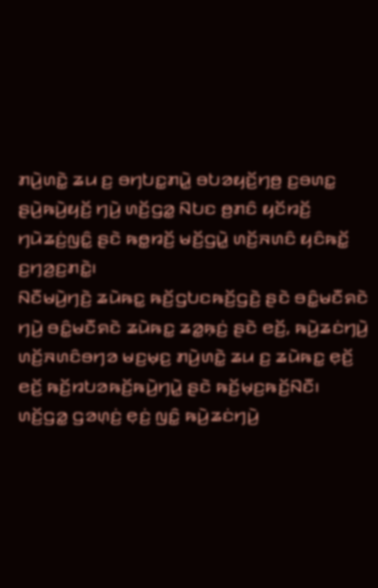ꤊꤣꤧ꤬ꤛꤢꤧ꤭ ꤘꤣ ꤢ꤬ ꤋꤚꤝꤢ꤭ꤊꤣꤧ꤭ ꤋꤝꤤꤟꤢꤩ꤬ꤚꤥ꤬ ꤢ꤬ꤋꤛꤢ꤭ ꤔꤣꤧ꤬ꤒꤣꤧ꤬ꤟꤢꤩ꤬ ꤚꤣꤧ꤬ ꤛꤢꤩ꤬ꤞꤤ꤭ ꤡꤝꤢ ꤥ꤬ꤊꤢꤨ ꤟꤢꤩꤙꤢꤩ꤬ ꤚꤣꤧꤘꤢꤦ꤬ꤜꤢꤨ꤭ ꤔꤢꤧ ꤒꤥ꤭ꤙꤢꤩ꤬ ꤗꤢꤩ꤬ꤞꤣꤧ꤭ ꤛꤢꤩ꤬ꤏꤛꤢꤨ ꤟꤢꤨꤒꤢꤩ꤭ ꤢ꤬ꤚꤤ꤬ꤢ꤬ꤊꤢꤧ꤭꤯
ꤡꤢꤪꤗꤣꤧ꤬ꤚꤢꤧ꤬ ꤘꤣꤧꤒꤢ꤭ ꤒꤢꤩ꤬ꤞꤝꤢꤒꤢꤩ꤬ꤞꤢꤧ꤬ ꤔꤢꤧ ꤋꤢꤨ꤭ꤗꤢꤪꤎꤢꤧ ꤚꤣꤧ꤬ ꤋꤢꤨ꤭ꤗꤢꤪꤎꤢꤧ ꤘꤣꤧꤒꤢ꤭ ꤘꤤ꤭ꤒ꤫ꤢꤦ꤬ ꤔꤢꤧ ꤕꤢꤩ꤬, ꤒꤣꤧ꤬ꤘꤢꤦꤚꤣꤧ꤬ ꤛꤢꤩ꤬ꤏꤛꤢꤨꤋꤚꤤ ꤗꤢ꤬ꤗ꤫ꤢ꤬ ꤊꤣꤧ꤬ꤛꤢꤧ꤭ ꤘꤣ ꤢ꤬ ꤘꤣꤧꤒꤢ꤭ ꤕ꤫ꤢꤩ꤬ ꤕꤢꤩ꤬ ꤒꤢꤩ꤬ꤙꤝꤤꤒꤢꤩ꤬ꤒꤣꤧ꤬ꤚꤣꤧ꤭ ꤔꤢꤧ ꤒꤢꤩ꤬ꤗ꤫ꤢ꤬ꤒꤢꤩ꤬ꤡꤢꤪ꤯
ꤛꤢꤩ꤬ꤞꤤ꤭ ꤞꤤꤛ꤫ꤢꤦ꤬ ꤕ꤫ꤢꤦ꤬ ꤜꤢꤨ꤭ ꤒꤣꤧ꤬ꤘꤢꤦꤚꤣꤧ꤬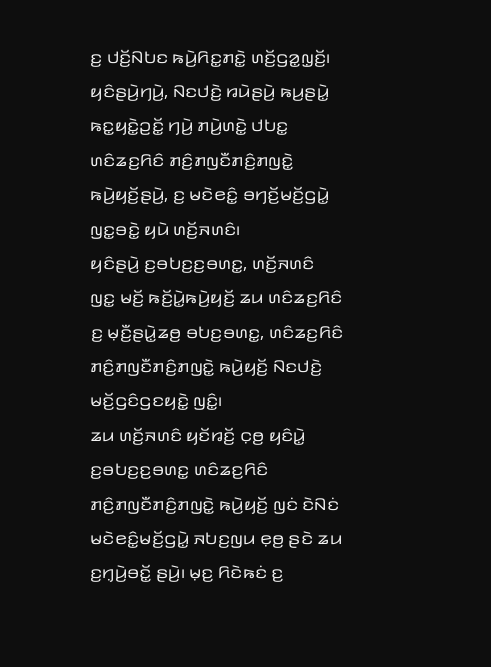ꤢ꤬ ꤓꤢꤩ꤬ꤡꤝꤢ ꤒꤣꤧ꤬ꤖꤢ꤭ꤊꤢꤧ꤭ ꤛꤢꤩ꤬ꤞꤤ꤭ꤜ꤫ꤢꤩ꤬꤯
ꤟꤢꤨꤔꤣꤧ꤬ꤚꤣꤧ꤬, ꤡꤢꤓꤢꤧ꤬ ꤙꤣꤧꤔꤣꤧ꤬ ꤒꤣ꤬ꤔꤣꤧ꤭ ꤒꤢ꤭ꤟꤢꤧ꤭ꤑꤢꤩ꤭ ꤚꤣꤧ꤬ ꤊꤣꤧ꤬ꤛꤢꤧ꤭ ꤓꤝꤢ꤭ ꤛꤢꤨꤘꤢ꤬ꤖꤢꤨ ꤊꤢꤨ꤬ꤊꤜꤢꤪꤊꤢꤨ꤬ꤊꤜꤢꤧ꤭ ꤒꤣꤧ꤬ꤟꤢꤩ꤬ꤔꤣꤧ꤬, ꤢ꤬ ꤗꤢꤧꤕꤢꤨ꤭ ꤋꤚꤢꤩ꤬ꤗꤢꤩ꤬ꤞꤣꤧ꤭ ꤜꤢ꤭ꤋꤢꤧ꤭ ꤟꤣꤧ ꤛꤢꤩ꤬ꤏꤛꤢꤨ꤯
ꤟꤢꤨꤔꤣꤧ꤬ ꤢ꤬ꤋꤝꤢ꤬ꤢ꤬ꤋꤛꤢ꤭, ꤛꤢꤩ꤬ꤏꤛꤢꤨ ꤜꤢ꤭ ꤗꤢꤩ꤬ ꤒꤢꤩ꤬ꤣꤧ꤭ꤒꤣꤧ꤬ꤟꤢꤩ꤬ ꤘꤣ ꤛꤢꤨꤘꤢ꤬ꤖꤢꤨ ꤢ꤬ ꤗ꤫ꤢꤪ꤬ꤔꤣꤧ꤭ꤘꤥ꤬ ꤋꤝꤢ꤬ꤋꤛꤢ꤭, ꤛꤢꤨꤘꤢ꤬ꤖꤢꤨ ꤊꤢꤨ꤬ꤊꤜꤢꤪꤊꤢꤨ꤬ꤊꤜꤢꤧ꤭ ꤒꤣꤧ꤬ꤟꤢꤩ꤬ ꤡꤢꤓꤢꤧ꤬ ꤗꤢꤩ꤬ꤞꤢꤨꤞꤢꤟꤢꤧ꤭ ꤜꤢꤨ꤭꤯
ꤘꤣ ꤛꤢꤩ꤬ꤏꤛꤢꤨ ꤟꤢꤩꤙꤢꤩ꤬ ꤍ꤫ꤥ꤬ ꤟꤢꤨꤣꤧ꤭ ꤢ꤬ꤋꤝꤢ꤬ꤢ꤬ꤋꤛꤢ꤭ ꤛꤢꤨꤘꤢ꤬ꤖꤢꤨ ꤊꤢꤨ꤬ꤊꤜꤢꤪꤊꤢꤨ꤬ꤊꤜꤢꤧ꤭ ꤒꤣꤧ꤬ꤟꤢꤩ꤬ ꤜꤢꤦ ꤢꤧꤡꤢꤦ ꤗꤢꤧꤕꤢꤨ꤭ꤗꤢꤩ꤬ꤞꤣꤧ꤭ ꤏꤝꤢ꤬ꤜꤣ ꤕ꤫ꤥ꤬ ꤔꤢꤧ ꤘꤣ ꤢ꤬ꤚ꤫ꤣꤧ꤬ꤋꤢꤩ꤭ ꤔꤣꤧ꤬꤯ ꤗ꤫ꤢ꤬ ꤖꤢꤧꤒꤢꤦ ꤢ꤬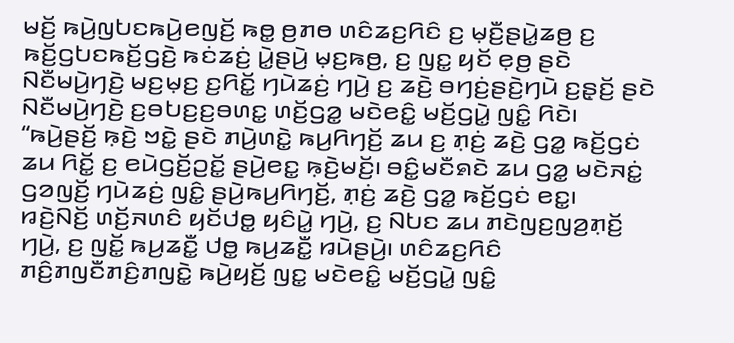ꤗꤢꤩ꤬ ꤒꤣꤧ꤬ꤜꤝꤢꤒꤣꤧ꤬ꤕꤜꤢꤩ꤬ ꤒꤥ꤭ ꤥ꤬ꤊꤥ ꤛꤢꤨꤘꤢ꤬ꤖꤢꤨ ꤢ꤬ ꤗ꤫ꤢꤪ꤬ꤔꤣꤧ꤭ꤘꤥ꤬ ꤢ꤬ ꤒꤢꤩ꤬ꤞꤝꤢꤒꤢꤩ꤬ꤞꤢꤧ꤬ ꤒꤢꤦꤘꤢꤦ꤬ ꤣꤧ꤭ꤔꤣꤧ꤬ ꤗ꤫ꤢ꤬ꤒꤥ꤬, ꤢ꤬ ꤜꤢ꤭ ꤟꤢꤩ ꤕ꤫ꤥ꤬ ꤔꤢꤧ ꤡꤢꤪꤗꤣꤧ꤬ꤚꤢꤧ꤬ ꤗꤢ꤬ꤗ꤫ꤢ꤬ ꤢ꤬ꤖꤢꤩ꤭ ꤚꤣꤧꤘꤢꤦ꤬ ꤚꤣꤧ꤬ ꤢ꤬ ꤘꤢꤧ꤬ ꤋꤚꤢꤦ꤬ꤔꤢꤧ꤬ꤚꤣꤧ ꤢ꤬ꤔ꤫ꤢꤩ꤬ ꤔꤢꤧ ꤡꤢꤪꤗꤣꤧ꤬ꤚꤢꤧ꤬ ꤢ꤬ꤋꤝꤢ꤬ꤢ꤬ꤋꤛꤢ꤭ ꤛꤢꤩ꤬ꤞꤤ꤭ ꤗꤢꤧꤕꤢꤨ꤭ ꤗꤢꤩ꤬ꤞꤣꤧ꤭ ꤜꤢꤨ꤭ ꤖꤢꤧ꤯
“ꤒꤣꤧ꤬ꤔꤢꤩ꤬ ꤒ꤫ꤢꤧ꤬ ꤠꤢꤧ꤭ ꤔꤢꤧ ꤊꤣꤧ꤬ꤛꤢꤧ꤭ ꤒꤣ꤬ꤖꤚꤢꤩ꤬ ꤘꤣ ꤢ꤬ ꤊ꤫ꤢꤦ꤬ ꤘꤢꤧ꤬ ꤞꤤ꤭ ꤒꤢꤩ꤬ꤞꤢꤦ ꤘꤣ ꤖꤢꤩ꤭ ꤢ꤬ ꤕꤣꤧꤞꤢꤩ꤬ꤑꤢꤩ꤭ ꤔꤣꤧ꤬ꤕꤢ꤭ ꤒ꤫ꤢꤧ꤬ꤗꤢꤩ꤬꤯ ꤋꤢꤨ꤭ꤗꤢꤪꤎꤢꤧ ꤘꤣ ꤞꤤ꤭ ꤗꤢꤧꤏꤢꤦ꤭ ꤞꤤꤜꤢꤩ꤬ ꤚꤣꤧꤘꤢꤦ꤬ ꤜꤢꤨ꤭ ꤔꤣꤧ꤬ꤒꤣ꤬ꤖꤚꤢꤩ꤬, ꤊ꤫ꤢꤦ꤬ ꤘꤢꤧ꤬ ꤞꤤ꤭ ꤒꤢꤩ꤬ꤞꤢꤦ ꤕꤢ꤭꤯
ꤙꤢꤧ꤬ꤡꤢꤩ꤬ ꤛꤢꤩ꤬ꤏꤛꤢꤨ ꤟꤢꤩꤓꤥ꤭ ꤟꤢꤨꤣꤧ꤭ ꤚꤣꤧ꤬, ꤢ꤬ ꤡꤝꤢ ꤘꤣ ꤊꤢꤧꤜꤢ꤬ꤜꤤ꤬ꤊ꤫ꤢꤩ꤬ ꤚꤣꤧ꤬, ꤢ꤬ ꤜꤢꤩ꤭ ꤒꤣ꤬ꤘꤢꤪ꤭ ꤓꤥ꤭ ꤒꤣ꤬ꤘꤢꤪ꤭ ꤙꤣꤧꤔꤣꤧ꤬꤯ ꤛꤢꤨꤘꤢ꤬ꤖꤢꤨ ꤊꤢꤨ꤬ꤊꤜꤢꤪꤊꤢꤨ꤬ꤊꤜꤢꤧ꤭ ꤒꤣꤧ꤬ꤟꤢꤩ꤬ ꤜꤢ꤭ ꤗꤢꤧꤕꤢꤨ꤭ ꤗꤢꤩ꤬ꤞꤣꤧ꤭ ꤜꤢꤨ꤭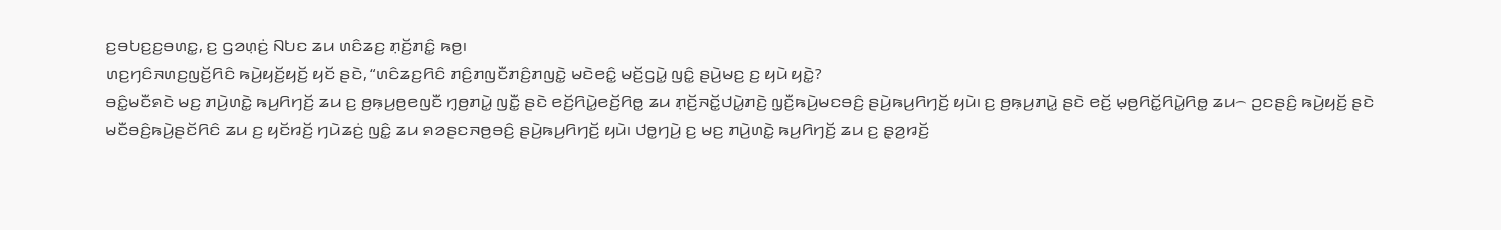ꤢ꤬ꤋꤝꤢ꤬ꤢ꤬ꤋꤛꤢ꤭, ꤢ꤬ ꤞꤤꤛ꤫ꤢꤦ꤬ ꤡꤝꤢ ꤘꤣ ꤛꤢꤨꤘꤢ꤬ ꤊ꤫ꤢꤩ꤬ꤊꤢꤨ꤭ ꤒꤥ꤬꤯
ꤛꤢ꤬ꤚꤢꤨꤏꤛꤢ꤬ꤜꤢꤩ꤬ꤖꤢꤨ ꤒꤣꤧ꤬ꤟꤢꤩ꤬ꤟꤢꤩ꤬ ꤟꤢꤩ ꤔꤢꤧ, “ꤛꤢꤨꤘꤢ꤬ꤖꤢꤨ ꤊꤢꤨ꤬ꤊꤜꤢꤪꤊꤢꤨ꤬ꤊꤜꤢꤧ꤭ ꤗꤢꤧꤕꤢꤨ꤭ ꤗꤢꤩ꤬ꤞꤣꤧ꤭ ꤜꤢꤨ꤭ ꤔꤣꤧ꤬ꤗꤢ꤬ ꤢ꤬ ꤟꤣꤧ ꤟꤢꤧ꤭?
ꤋꤢꤨ꤭ꤗꤢꤪꤎꤢꤧ ꤗꤢ꤬ ꤊꤣꤧ꤬ꤛꤢꤧ꤭ ꤒꤣ꤬ꤖꤚꤢꤩ꤬ ꤘꤣ ꤢ꤬ ꤥ꤬ꤒ꤫ꤣ꤬ꤥ꤬ꤕꤜꤢꤪ ꤚ꤫ꤥ꤬ꤊꤣꤧ꤭ ꤜꤢꤪ꤭ ꤔꤢꤧ ꤕꤢꤩ꤬ꤖꤣꤧ꤭ꤕꤢꤩ꤬ꤖꤥ꤭ ꤘꤣ ꤊ꤫ꤢꤩ꤬ꤏꤢꤩ꤭ꤓꤣꤧ꤭ꤊꤢꤧ꤬ ꤜ꤫ꤢꤪ꤬ꤒꤣꤧ꤬ꤗꤢꤋꤢꤨ꤬ ꤔꤣꤧ꤬ꤒꤣ꤬ꤖꤚꤢꤩ꤬ ꤟꤣꤧ꤯ ꤢ꤬ ꤥ꤬ꤒ꤫ꤣ꤬ꤊꤣꤧ꤭ ꤔꤢꤧ ꤕꤢꤩ꤬ ꤗ꤫ꤥ꤬ꤖꤢꤩ꤭ꤖꤣꤧ꤭ꤖꤥ꤭ ꤘꤣ꤮ ꤑꤢꤔꤢꤨ꤬ ꤒꤣꤧ꤬ꤟꤢꤩ꤬ ꤔꤢꤧ ꤗꤢꤪꤋꤢꤨ꤬ꤒꤣꤧ꤬ꤔꤢꤩꤖꤢꤨ ꤘꤣ ꤢ꤬ ꤟꤢꤩꤙꤢꤩ꤬ ꤚꤣꤧꤘꤢꤦ꤬ ꤜꤢꤨ꤭ ꤘꤣ ꤎꤤꤔꤢꤏꤥ꤬ꤋꤢꤨ꤬ ꤔꤣꤧ꤬ꤒꤣ꤬ꤖꤚꤢꤩ꤬ ꤟꤣꤧ꤯ ꤓꤥ꤭ꤚꤣꤧ꤬ ꤢ꤬ ꤗꤢ꤬ ꤊꤣꤧ꤬ꤛꤢꤧ꤭ ꤒꤣ꤬ꤖꤚꤢꤩ꤬ ꤘꤣ ꤢ꤬ ꤔ꤫ꤤ꤬ꤙꤢꤩ꤬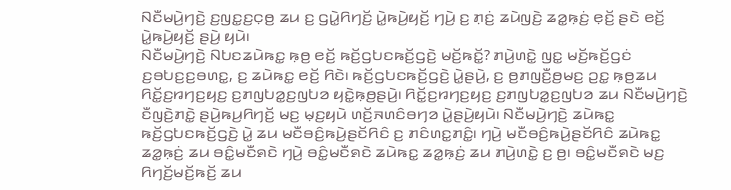ꤡꤢꤪꤗꤣꤧ꤬ꤚꤢꤧ꤬ ꤢ꤬ꤜꤢ꤭ꤢ꤬ꤍ꤫ꤥ꤬ ꤘꤣ ꤢ꤬ ꤞꤣꤧ꤭ꤖꤚꤢꤩ꤬ ꤣꤧ꤭ꤒꤣꤧ꤬ꤟꤢꤩ꤬ ꤚꤣꤧ꤬ ꤢ꤬ ꤊ꤫ꤢꤦ꤬ ꤘꤣꤧꤜꤢꤧ꤬ ꤘꤤ꤭ꤒ꤫ꤢꤦ꤬ ꤕ꤫ꤢꤩ꤬ ꤔꤢꤧ ꤕꤢꤩ꤬ ꤣꤧ꤭ꤒꤣꤧ꤬ꤟꤢꤩ꤬ ꤔꤣꤧ꤬ ꤟꤣꤧ꤯
ꤡꤢꤪꤗꤣꤧ꤬ꤚꤢꤧ꤬ ꤡꤝꤢꤘꤣꤧꤒꤢ꤭ ꤒ꤫ꤥ꤬ ꤕꤢꤩ꤬ ꤒꤢꤩ꤬ꤞꤝꤢꤒꤢꤩ꤬ꤞꤢꤧ꤬ ꤗꤢꤩ꤬ꤒꤢꤩ꤭? ꤊꤣꤧ꤬ꤛꤢꤧ꤭ ꤜꤢ꤭ ꤗꤢꤩ꤬ꤒꤢꤩ꤬ꤞꤢꤦ ꤢ꤬ꤋꤝꤢ꤬ꤢ꤬ꤋꤛꤢ꤭, ꤢ꤬ ꤘꤣꤧꤒꤢ꤭ ꤕꤢꤩ꤬ ꤖꤢꤧ꤯ ꤒꤢꤩ꤬ꤞꤝꤢꤒꤢꤩ꤬ꤞꤢꤧ꤬ ꤣꤧ꤭ꤔꤣꤧ꤬, ꤢ꤬ ꤥ꤬ꤊꤜꤢꤪ꤬ꤥ꤬ꤗꤢ꤬ ꤑꤢ꤭ ꤒ꤫ꤥ꤬ꤘꤣ ꤖꤢꤩ꤭ꤢ꤬ꤙꤚꤢ꤬ꤟꤢ꤬ ꤢ꤬ꤊꤜꤝꤤ꤭ꤢ꤬ꤜꤝꤤ ꤟꤢꤧ꤭ꤒ꤫ꤥ꤬ꤔꤣꤧ꤬꤯ ꤖꤢꤩ꤭ꤢ꤬ꤙꤚꤢ꤬ꤟꤢ꤬ ꤢ꤬ꤊꤜꤝꤤ꤭ꤢ꤬ꤜꤝꤤ ꤘꤣ ꤡꤢꤪꤗꤣꤧ꤬ꤚꤢꤧ꤬ ꤢꤪꤜꤢꤧ꤬ꤊꤢꤧ꤭ ꤔꤣꤧ꤬ꤒꤣ꤬ꤖꤚꤢꤩ꤬ ꤗꤢ꤬ ꤗ꤫ꤢ꤬ꤟꤣꤧ ꤛꤢꤩ꤬ꤏꤛꤢꤨꤋꤚꤤ ꤣꤧ꤭ꤔꤣꤧ꤬ꤟꤣꤧ꤯ ꤡꤢꤪꤗꤣꤧ꤬ꤚꤢꤧ꤬ ꤘꤣꤧꤒꤢ꤭ ꤒꤢꤩ꤬ꤞꤝꤢꤒꤢꤩ꤬ꤞꤢꤧ꤬ ꤣꤧ꤭ ꤘꤣ ꤗꤢꤪꤋꤢꤨ꤬ꤒꤣꤧ꤬ꤔꤢꤩꤖꤢꤨ ꤢ꤬ ꤊꤢꤨꤛꤢ꤭ꤊꤢꤨ꤭꤯ ꤚꤣꤧ꤬ ꤗꤢꤪꤋꤢꤨ꤬ꤒꤣꤧ꤬ꤔꤢꤩꤖꤢꤨ ꤘꤣꤧꤒꤢ꤭ ꤘꤤ꤭ꤒ꤫ꤢꤦ꤬ ꤘꤣ ꤋꤢꤨ꤭ꤗꤢꤪꤎꤢꤧ ꤚꤣꤧ꤬ ꤋꤢꤨ꤭ꤗꤢꤪꤎꤢꤧ ꤘꤣꤧꤒꤢ꤭ ꤘꤤ꤭ꤒ꤫ꤢꤦ꤬ ꤘꤣ ꤊꤣꤧ꤬ꤛꤢꤧ꤭ ꤢ꤬ ꤥ꤬꤯ ꤋꤢꤨ꤭ꤗꤢꤪꤎꤢꤧ ꤗꤢ꤬ ꤖꤚꤢꤩ꤬ꤗꤢꤩ꤬ꤒꤢꤩ꤬ ꤘꤣ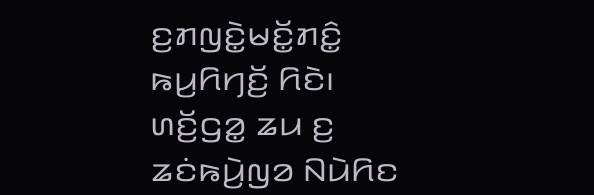ꤢ꤬ꤊꤜꤢꤧ꤭ꤗꤢꤩ꤭ꤊꤢꤨ꤭ ꤒꤣ꤬ꤖꤚꤢꤩ꤬ ꤖꤢꤧ꤯
ꤛꤢꤩ꤬ꤞꤤ꤭ ꤘꤣ ꤢ꤬ ꤘꤢꤦꤒꤣꤧ꤬ꤜꤤ ꤡꤣꤧꤖꤢ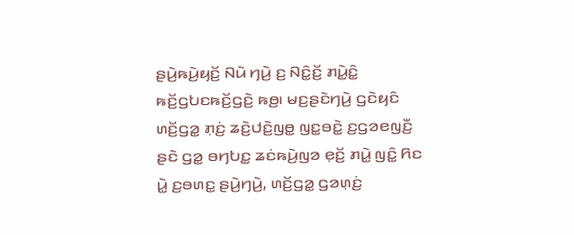ꤔꤣꤧ꤬ꤒꤣꤧ꤬ꤟꤢꤩ꤬ ꤡꤣꤧ ꤚꤣꤧ꤬ ꤢ꤬ ꤡꤢꤨ꤭ꤢꤩ꤬ ꤊꤣꤧ꤭ꤢꤨ꤭ ꤒꤢꤩ꤬ꤞꤝꤢꤒꤢꤩ꤬ꤞꤢꤧ꤬ ꤒꤥ꤬꤯ ꤗꤢ꤬ꤔꤢꤧꤚꤣꤧ꤬ ꤞꤢꤧꤟꤢꤨ ꤛꤢꤩ꤬ꤞꤤ꤭ ꤊ꤫ꤢꤦ꤬ ꤘꤢꤧ꤬ꤓꤢꤧ꤬ꤜꤥ꤭ ꤜꤢ꤭ꤋꤢꤧ꤭ ꤢ꤬ꤞꤤꤕꤜꤢꤪ꤬ ꤔꤢꤧ ꤞꤤ꤭ ꤋꤚꤝꤢ꤭ ꤘꤢꤦꤒꤣꤧ꤬ꤜꤤ ꤕ꤫ꤢꤩ꤬ ꤊꤣꤧ꤭ ꤜꤢꤨ꤭ ꤖꤢ ꤣꤧ꤭ ꤢ꤬ꤋꤛꤢ꤭ ꤔꤣꤧ꤬ꤚꤣꤧ꤬, ꤛꤢꤩ꤬ꤞꤤ꤭ ꤞꤤꤛ꤫ꤢꤦ꤬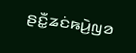ꤔꤢꤪ꤭ꤘꤢꤦꤒꤣꤧ꤬ꤜꤤ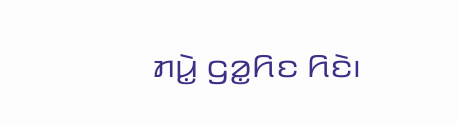ꤊꤣꤧ꤭ ꤞꤤ꤭ꤖꤢ ꤖꤢꤧ꤯